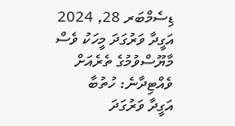ޑިސެމްބަރ 28, 2024
އަގީދާ ވަރުގަދަ މީހަކު ވެސް މާޔޫސްވުމުގެ ތެރެއަށް ވެއްޓިދާނެ: ހުތުބާ
އަގީދާ ވަރުގަދަ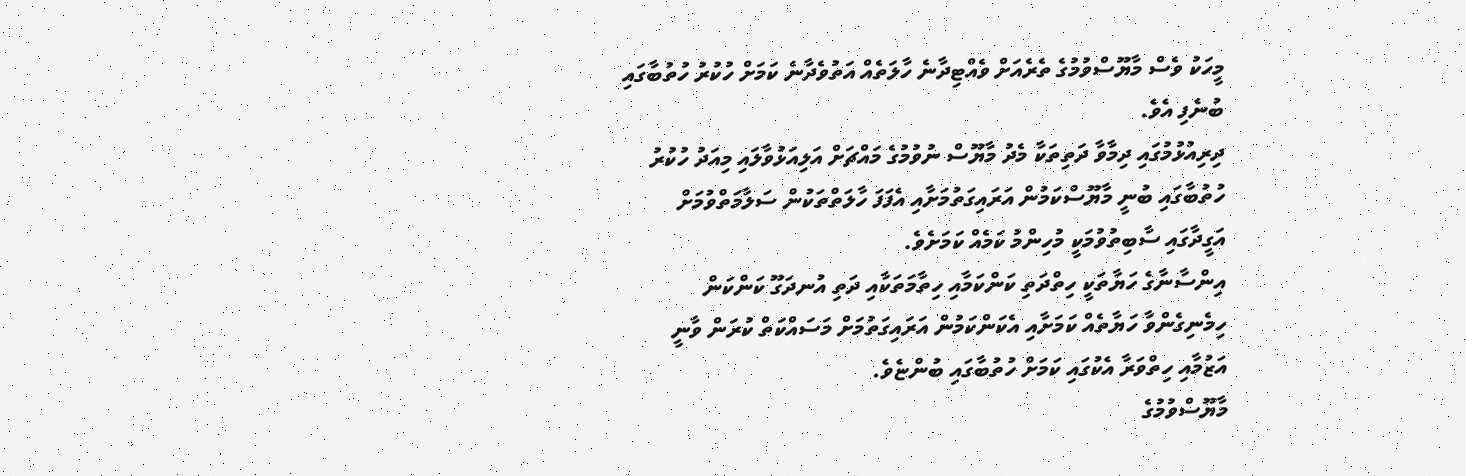މީހަކު ވެސް މާޔޫސްވުމުގެ ތެރެއަށް ވެއްޓިދާނެ ހާލަތެއް އަތުވެދާނެ ކަމަށް ހުކުރު ހުތުބާގައި ބުނެފި އެވެ.
ދިރިއުޅުމުގައި ދިމާވާ ދަތިތަކާ މެދު މާޔޫސް ނުވުމުގެ މައްޗަށް އަލިއަޅުވާލައި މިއަދު ހުކުރު ހުތުބާގައި ބުނީ މާޔޫސްކަމުން އަރައިގަތުމަށާއި އެފަފަ ހާލަތްތަކުން ސަލާމަތްވުމަށް އަގީދާގައި ސާބިތުވުމަކީ މުހިންމު ކަމެއް ކަމަށެވެ.
އިންސާނާގެ ހަޔާތަކީ ހިތްދަތި ކަންކަމާއި ހިތާމަތަކާއި ދަތި އުނދަގޫ ކަންކަން ހިމެނިގެންވާ ހަޔާތެއް ކަމަށާއި އެކަންކަމުން އަރައިގަތުމަށް މަސައްކަތް ކުރަން ވާނީ އަޒުމާއި ހިތްވަރާ އެކުގައި ކަމަށް ހުތުބާގައި ބުންޏެވެ.
މާޔޫސްވުމުގެ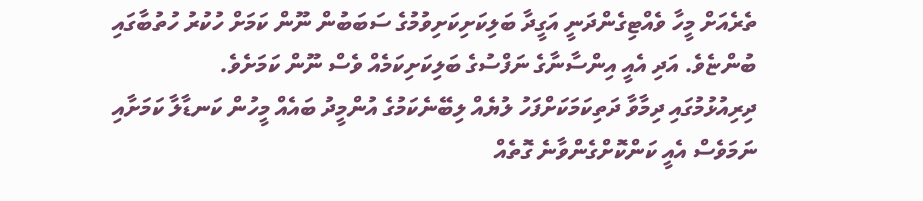ތެރެއަށް މީހާ ވެއްޓިގެންދަނީ އަގީދާ ބަލިކަށިކަށިވުމުގެ ސަބަބުން ނޫން ކަމަށް ހުކުރު ހުތުބާގައި ބުންޏެވެ. އަދި އެއީ އިންސާނާގެ ނަފްސުގެ ބަލިކަށިކަމެއް ވެސް ނޫން ކަމަށެވެ.
ދިރިއުޅުމުގައި ދިމާވާ ދަތިކަމަކަށްފަހު ލުޔެއް ލިބޭނެކަމުގެ އުންމީދު ބައެއް މީހުން ކަނޑާލާ ކަމަށާއި ނަމަވެސް އެއީ ކަންކޮށްގެންވާނެ ގޮތެއް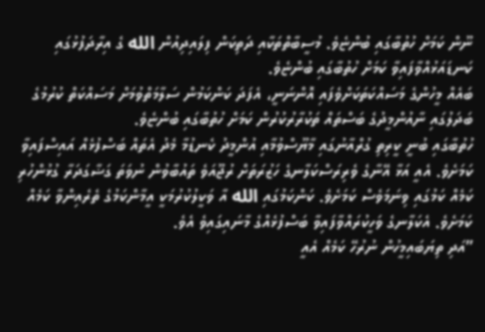ނޫން ކަމަށް ހުތުބާގައި ބުންޏެވެ. މުސީބާތްތަކާއި ދަތިކަން ފިލައިދިއުން الله ގެ އިރާދަފުޅުގައި ކަނޑައަޅުއްވާފައިވާ ކަމަށް ހުތުބާގައި ބުންޏެވެ.
ބައެއް މީހުންގެ މަސައްކަތަކަށްވެފައި އޮންނަނީ، އެފަދަ ކަންކަމުން ސަލާމަތްވުމަށް މަސައްކަތް ކުރުމުގެ ބަދަލުގައި ނާއުންމީދުގެ ބަސްތައް ތަކުރާރުކުރުން ކަމަށް ހުތުބާގައި ބުންޏެވެ.
ހުތުބާގައި ބުނީ ކީރިތި ގުރްއާނުގައި މާޔޫސްވުމާއި އުންމީދު ކެނޑުމާ މެދު އެތައް ބަސްފުޅެއް އައިސްފައިވާ ކަމަށެވެ. އެއީ އަޅާ އޭނާގެ ވެރިރަސްކަލާނގެ ހަޒުރަތަށް ރުޖޫއަވެ ތައުބާވުން ނުވަތަ ގަޟާގަދަރާ ގުޅުންހުރި ކަމެއް ކަމުގައި ވިނަމަވެސް ކަމަށެވެ. ކަންކަމުގައި الله އާ ވަކީލުކުރުމަކީ އީމާންކަމުގެ ތެރެއިންވާ ކަމެއް ކަމަށެވެ. އެކަލާނގެ ވަހީކުރައްވާފައިވާ ބަސްފުޅެއްގެ މާނައިގައިވެ އެވެ.
”އަދި ތިޔަބައިމީހުން ނުރުހޭ ކަމެއް އެއީ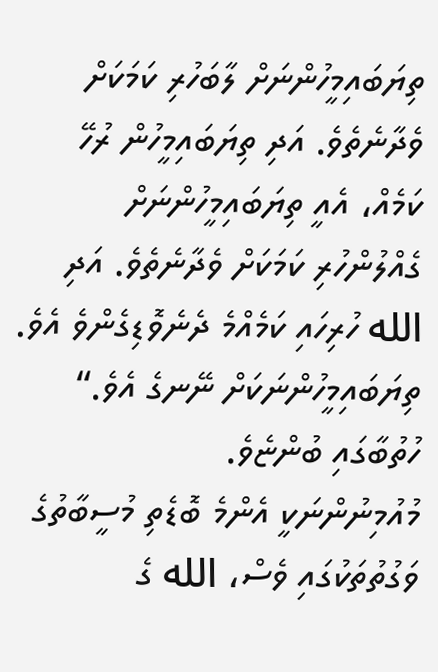ތިޔަބައިމީހުންނަށް ލާބަހުރި ކަމަކަށް ވެދާނެތެވެ. އަދި ތިޔަބައިމީހުން ރުހޭ ކަމެއް، އެއީ ތިޔަބައިމީހުންނަށް ގެއްލުންހުރި ކަމަކަށް ވެދާނެތެވެ. އަދި الله ހުރިހައި ކަމެއްމެ ދެނެވޮޑިގެންވެ އެވެ. ތިޔަބައިމީހުންނަކަށް ނޭނގެ އެވެ.“ ހުތުބާގައި ބުންޏެވެ.
މުއުމިނުންނަކީ އެންމެ ބޮޑެތި މުސީބާތުގެ ވަގުތުތަކުގައި ވެސް، الله ގެ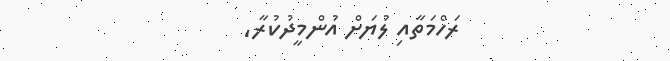ރަހްމަތާއި ލުޔަށް އުންމީދުކުރާ،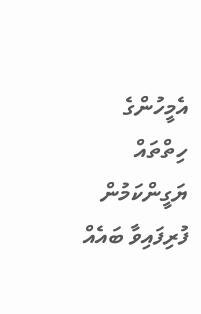އެމީހުންގެ ހިތްތައް ޔަގީންކަމުން ފުރިފައިވާ ބައެއް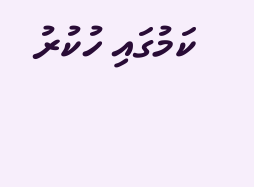ކަމުގައި ހުކުރު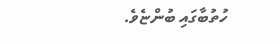ހުތުބާގައި ބުންޏެވެ.